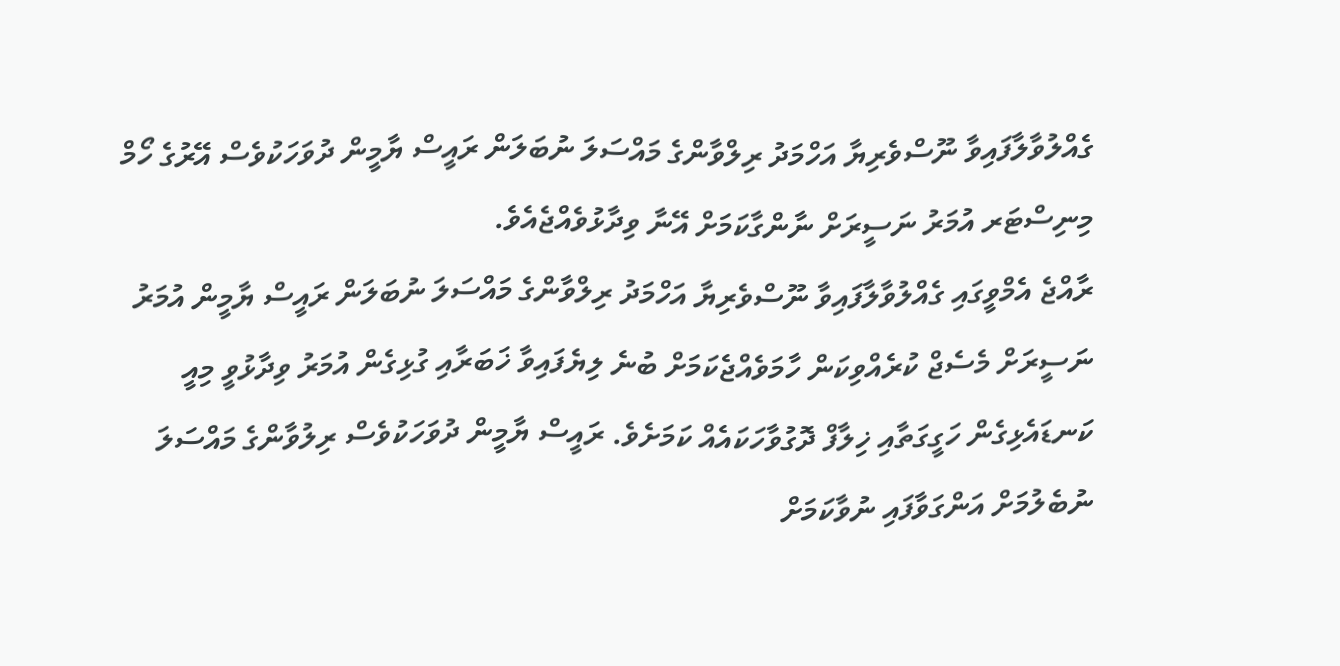ގެއްލުވާލާފައިވާ ނޫސްވެރިޔާ އަހްމަދު ރިލްވާންގެ މައްސަލަ ނުބަލަން ރައީސް ޔާމީން ދުވަހަކުވެސް އޭރުގެ ހޯމް މިނިސްޓަރ އުމަރު ނަސީރަށް ނާންގާކަމަށް އޭނާ ވިދާޅުވެއްޖެއެވެ.
ރާއްޖެ އެމްވީގައި ގެއްލުވާލާފައިވާ ނޫސްވެރިޔާ އަހްމަދު ރިލްވާންގެ މައްސަލަ ނުބަލަން ރައީސް ޔާމީން އުމަރު ނަސީރަށް މެސެޖް ކުރެއްވިކަން ހާމަވެއްޖެކަމަށް ބުނެ ލިޔެފައިވާ ޚަބަރާއި ގުޅިގެން އުމަރު ވިދާޅުވީ މިއީ ކަނޑައެޅިގެން ހަގީގަތާއި ޚިލާފް ދޮގުވާހަކައެއް ކަމަށެވެ. ރައީސް ޔާމީން ދުވަހަކުވެސް ރިލުވާންގެ މައްސަލަ ނުބެލުމަށް އަންގަވާފައި ނުވާކަމަށް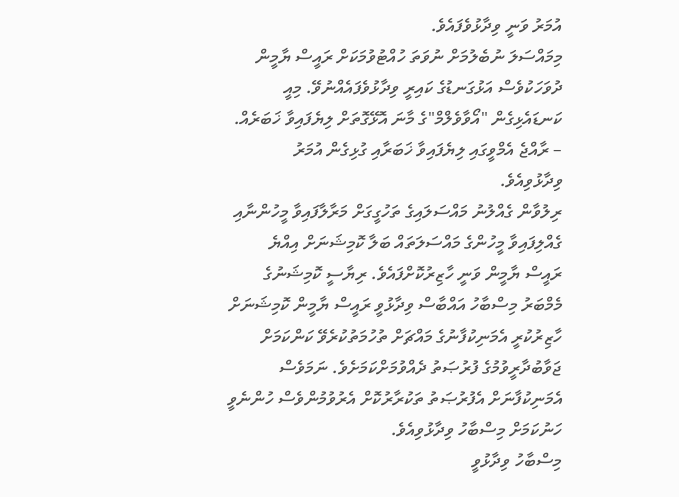އުމަރު ވަނީ ވިދާޅުވެފައެވެ.
މިމައްސަލަ ނުބެލުމަށް ނުވަތަ ހުއްޓުވުމަކަށް ރައީސް ޔާމީން ދުވަހަކުވެސް އަޅުގަނޑުގެ ކައިރީ ވިދާޅުވެފައެއްނުވޭ. މިއީ ކަނޑައެޅިގެން "އޯވާވެލްމް"ގެ މާނަ އޮޅޭގޮތަށް ލިޔެފައިވާ ޚަބަރެއް.
– ރާއްޖެ އެމްވީގައި ލިޔެފައިވާ ޚަބަރާއި ގުޅިގެން އުމަރު ވިދާޅުވިއެވެ.
ރިލުވާން ގެއްލުނު މައްސަލައިގެ ތަހުގީގަށް މަރާލާފައިވާ މީހުންނާއި ގެއްލިފައިވާ މީހުންގެ މައްސަލަތައް ބަލާ ކޮމިޝަނަށް އިއްޔެ ރައީސް ޔާމީން ވަނީ ހާޒިރުކޮށްފައެވެ. ރިޔާސީ ކޮމިޝަނުގެ މެމްބަރު މިސްބާހު އައްބާސް ވިދާޅުވީ ރައީސް ޔާމީން ކޮމިޝަނަށް ހާޒިރުކުރީ އެމަނިކުފާނުގެ މައްޗަށް ތުހުމަތުކުރެވޭ ކަންކަމަށް ޖަވާބުދާރީވުމުގެ ފުރުޞަތު ދެއްވުމަށްކަމަށެވެ. ނަމަވެސް އެމަނިކުފާނަށް އެފުރުޞަތު ތަކުރާރުކޮށް އެރުވުމުންވެސް ހުންނެވީ ހަނުކަމަށް މިސްބާހު ވިދާޅުވިއެވެ.
މިސްބާހު ވިދާޅުވީ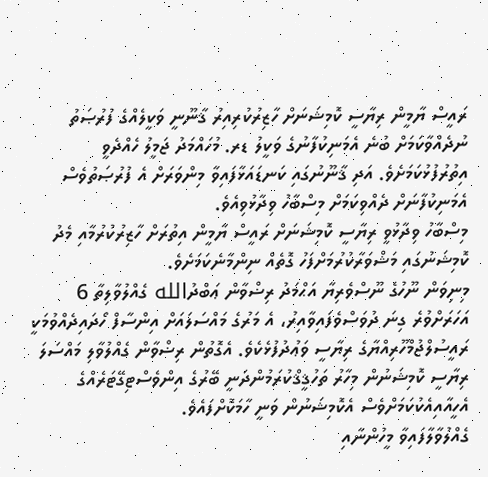ރައީސް ޔާމީން ރިޔާސީ ކޮމިޝަނަށް ހާޒިރުކުރިއިރު ޤާނޫނީ ވަކީލެއްގެ ފުރުޞަތު ނުދެއްވާކަމަށް ބުނެ އެމަނިކުފާނުގެ ވަކީލު ޑރ. މުހައްމަދު ޖަމީލު ހެއްދެވީ އިތުރުފުޅުކަމަށެވެ. އަދި ޤާނޫނުގައި ކަނޑައަޅާފައިވާ މިންވަރަށް އެ ފުރުޞަތުވެސް އެމަނިކުފާނަށް ދެއްވިކަމަށް މިސްބާހު ވިދާޅުވިއެވެ.
މިސްބާހު ވިދާޅުވީ ރިޔާސީ ކޮމިޝަނަށް ރައީސް ޔާމީން އިތުރަށް ހާޒިރުކުރުމާއި މެދު ކޮމިޝަނުގައި މަޝްވަރާކުރުމަށްފަހު ގޮތެއް ނިންމާނެކަމަށެވެ.
މިނިވަން ނޫހުގެ ނޫސްވެރިޔާ އަޙްމަދު ރިޟްވާން ޢަބްދުالله ގެއްލުވާލިތާ 6 އަހަރަށްވުރެ ގިނަ ދުވަސްވެފައިވާއިރު، އެ މަރުގެ މައްސަލައަށް އިންސާފް ހޯދައިދެއްވުމަކީ ރައީސުލްޖުމްހޫރިއްޔާގެ ރިޔާސީ ވަޢުދުފުޅެކެވެ. އެގޮތުން ރިޟްވާން ގެއްލުވާލި މައްސަލަ ރިޔާސީ ކޮމިޝަނުން މިހާރު ތަހުޤީޤްކުރަމުންދަނީ ބޭރުގެ އިންވެސްޓިގޭޓަރެއްގެ އެހީއާއިއެކުކަމަށްވެސް އެކޮމިޝަނުން ވަނީ ހާމަކޮށްފައެވެ.
ގެއްލުވާލާފައިވާ މީހުންނާއި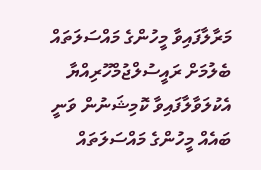މަރާލާފައިވާ މީހުންގެ މައްސަލަތައް ބެލުމަށް ރައީސުލްޖުމްހޫރިއްޔާ އެކުލަވާލާފައިވާ ކޮމިޝަނުން ވަނީ ބައެއް މީހުންގެ މައްސަލަތައް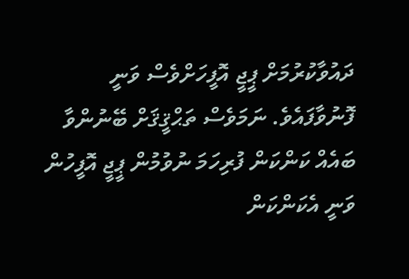ދައުވާކުރުމަށް ޕީޖީ އޮފީހަށްވެސް ވަނީ ފޮނުވާފައެވެ. ނަމަވެސް ތަޙްޤީޤަށް ބޭނުންވާ ބައެއް ކަންކަން ފުރިހަމަ ނުވުމުން ޕީޖީ އޮފީހުން ވަނީ އެކަންކަން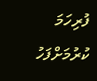ފުރިހަމަ ކުރުމަށްފަހު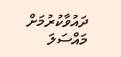ދައުވާކުރުމަށް މައްސަލަ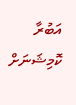އަބުރާ ކޮމިޝަނަށް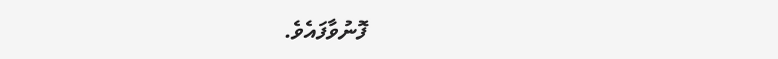ފޮނުވާފައެވެ.